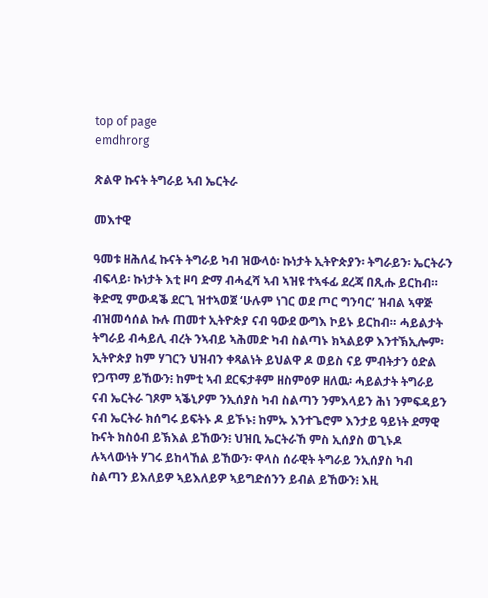top of page
emdhrorg

ጽልዋ ኩናት ትግራይ ኣብ ኤርትራ

መእተዊ

ዓመቱ ዘሕለፈ ኩናት ትግራይ ካብ ዝውላዕ፡ ኩነታት ኢትዮጵያን፡ ትግራይን፡ ኤርትራን ብፍላይ፡ ኩነታት እቲ ዞባ ድማ ብሓፈሻ ኣብ ኣዝዩ ተኣፋፊ ደረጃ በጺሑ ይርከብ። ቅድሚ ምውዳቕ ደርጊ ዝተኣወጀ ‘ሁሉም ነገር ወደ ጦር ግንባር’ ዝብል ኣዋጅ ብዝመሳሰል ኩሉ ጠመተ ኢትዮጵያ ናብ ዓውደ ውግእ ኮይኑ ይርከብ። ሓይልታት ትግራይ ብሓይሊ ብረት ንኣብይ ኣሕመድ ካብ ስልጣኑ ክኣልይዎ እንተኽኢሎም፡ ኢትዮጵያ ከም ሃገርን ህዝብን ቀጻልነት ይህልዋ ዶ ወይስ ናይ ምብትታን ዕድል የጋጥማ ይኸውን፧ ከምቲ ኣብ ደርፍታቶም ዘስምዕዎ ዘለዉ፡ ሓይልታት ትግራይ ናብ ኤርትራ ገጾም ኣቕኒዖም ንኢሰያስ ካብ ስልጣን ንምእላይን ሕነ ንምፍዳይን ናብ ኤርትራ ክሰግሩ ይፍትኑ ዶ ይኾኑ፧ ከምኡ እንተጌሮም እንታይ ዓይነት ደማዊ ኩናት ክስዕብ ይኽእል ይኸውን፧ ህዝቢ ኤርትራኸ ምስ ኢሰያስ ወጊኑዶ ሉኣላውነት ሃገሩ ይከላኸል ይኸውን፡ ዋላስ ሰራዊት ትግራይ ንኢሰያስ ካብ ስልጣን ይእለይዎ ኣይእለይዎ ኣይግድሰንን ይብል ይኸውን፧ እዚ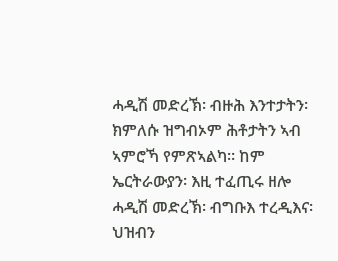ሓዲሽ መድረኽ፡ ብዙሕ እንተታትን፡ ክምለሱ ዝግብኦም ሕቶታትን ኣብ ኣምሮኻ የምጽኣልካ። ከም ኤርትራውያን፡ እዚ ተፈጢሩ ዘሎ ሓዲሽ መድረኽ፡ ብግቡእ ተረዲእና፡ ህዝብን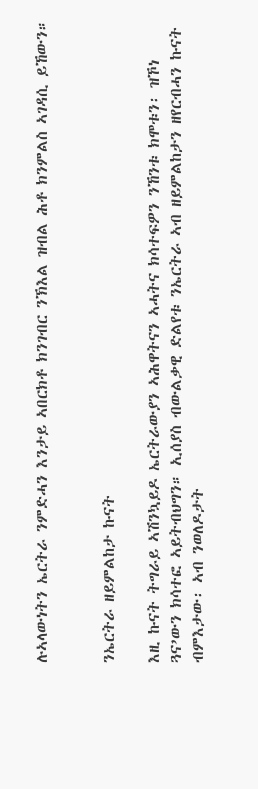ሉኣላውነትን ኤርትራ ንምድሓን እንታይ ኣበርክቶ ክንገብር ንኽእል ዝብል ሕቶ ክንምልስ ኣገዳሲ ይኸውን።


ንኤርትራ ዘይምልከታ ኩናት

እዚ ኩናት ትግራይ ኣሽንኳይዶ ኤርትራውያን ኣሕዋትናን ኣሓትና ክሳተፍዎን ንኸንቱ ክሞቱን፡ ዝኾነ ጓና’ውን ክሳተፎ ኣይትብህግን። ኢሰያስ ብውልቃዊ ድልየቱ ንኤርትራ ኣብ ዘይምልከታን ዘየርብሓን ኩናት ብምእታው፡ ኣብ ንወለዶታት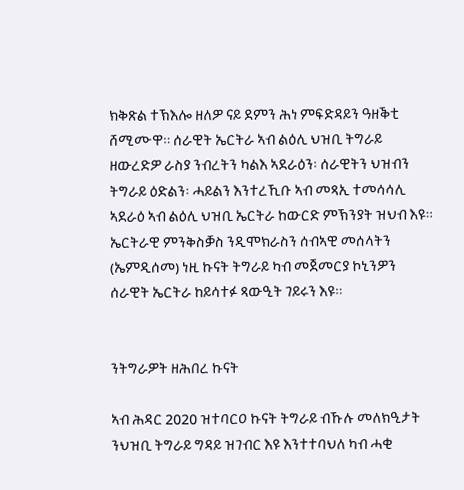ክቅጽል ተኽእሎ ዘለዎ ናይ ደምን ሕነ ምፍድዳይን ዓዘቕቲ ሸሚሙዋ። ሰራዊት ኤርትራ ኣብ ልዕሊ ህዝቢ ትግራይ ዘውረድዎ ራስያ ንብረትን ካልእ ኣደራዕን፡ ሰራዊትን ህዝብን ትግራይ ዕድልን፡ ሓይልን እንተረኺቡ ኣብ መጻኢ ተመሳሳሊ ኣደራዕ ኣብ ልዕሊ ህዝቢ ኤርትራ ከውርድ ምኽንያት ዝህብ እዩ። ኤርትራዊ ምንቅስቓስ ንዲሞክራስን ሰብኣዊ መሰላትን (ኤምዲሰመ) ነዚ ኩናት ትግራይ ካብ መጀመርያ ኮኒንዎን ሰራዊት ኤርትራ ከይሳተፉ ጻውዒት ገይሩን እዩ።


ንትግራዎት ዘሕበረ ኩናት

ኣብ ሕዳር 2020 ዝተባርዐ ኩናት ትግራይ ብኹሉ መለክዒታት ንህዝቢ ትግራይ ግዳይ ዝገብር እዩ እንተተባህለ ካብ ሓቂ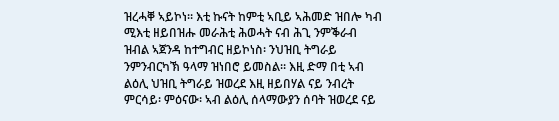ዝረሓቐ ኣይኮነ። እቲ ኩናት ከምቲ ኣቢይ ኣሕመድ ዝበሎ ካብ ሚእቲ ዘይበዝሑ መራሕቲ ሕወሓት ናብ ሕጊ ንምቕራብ ዝብል ኣጀንዳ ከተግብር ዘይኮነስ፡ ንህዝቢ ትግራይ ንምንብርካኽ ዓላማ ዝነበሮ ይመስል። እዚ ድማ በቲ ኣብ ልዕሊ ህዝቢ ትግራይ ዝወረደ እዚ ዘይበሃል ናይ ንብረት ምርሳይ፡ ምዕናው፡ ኣብ ልዕሊ ሰላማውያን ሰባት ዝወረደ ናይ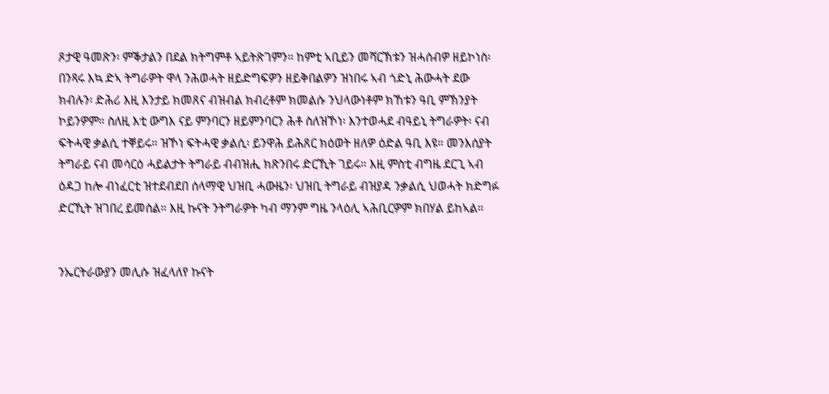ጾታዊ ዓመጽን፡ ምቕታልን በደል ክትግምቶ ኣይትጽገምን። ከምቲ ኣቢይን መሻርኽቱን ዝሓሰብዎ ዘይኮነስ፡ በንጻሩ እኳ ድኣ ትግራዎት ዋላ ንሕወሓት ዘይድግፍዎን ዘይቅበልዎን ዝነበሩ ኣብ ጎድኒ ሕውሓት ደው ክብሉን፡ ድሕሪ እዚ እንታይ ክመጸና ብዝብል ክብረቶም ክመልሱ ንህላውነቶም ክኸቱን ዓቢ ምኽንያት ኮይንዎም። ስለዚ እቲ ውግእ ናይ ምንባርን ዘይምንባርን ሕቶ ስለዝኾነ፡ እንተወሓደ ብዓይኒ ትግራዎት፡ ናብ ፍትሓዊ ቃልሲ ተቐይሩ። ዝኾነ ፍትሓዊ ቃልሲ፡ ይንዋሕ ይሕጸር ክዕወት ዘለዎ ዕድል ዓቢ እዩ። መንእሰያት ትግራይ ናብ መሳርዕ ሓይልታት ትግራይ ብብዝሒ ክጽንበሩ ድርኺት ገይሩ። እዚ ምስቲ ብግዜ ደርጊ ኣብ ዕዳጋ ከሎ ብነፈርቲ ዝተደብደበ ሰላማዊ ህዝቢ ሓውዜን፡ ህዝቢ ትግራይ ብዝያዳ ንቃልሲ ህወሓት ክድግፉ ድርኺት ዝገበረ ይመስል። እዚ ኩናት ንትግራዎት ካብ ማንም ግዜ ንላዕሊ ኣሕቢርዎም ክበሃል ይከኣል።


ንኤርትራውያን መሊሱ ዝፈላለየ ኩናት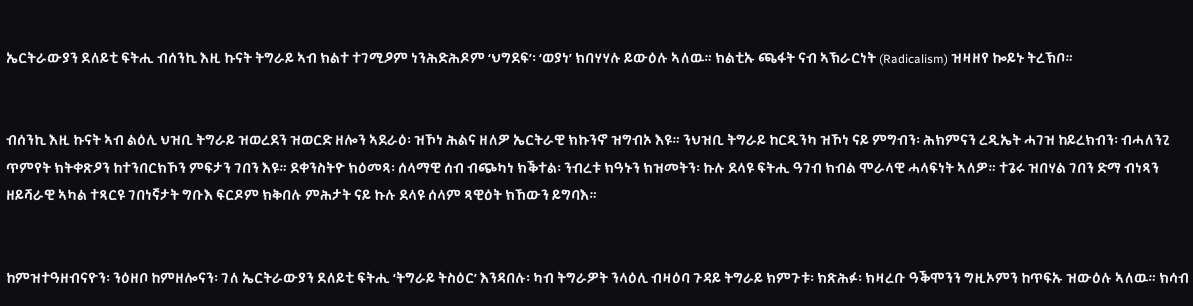ኤርትራውያን ደለይቲ ፍትሒ ብሰንኪ እዚ ኩናት ትግራይ ኣብ ክልተ ተገሚዖም ነንሕድሕዶም ‘ህግደፍ’፡ ‘ወያነ’ ክበሃሃሉ ይውዕሉ ኣለዉ። ክልቲኡ ጫፋት ናብ ኣኽራርነት (Radicalism) ዝዛዘየ ኰይኑ ትረኽቦ።


ብሰንኪ እዚ ኩናት ኣብ ልዕሊ ህዝቢ ትግራይ ዝወረደን ዝወርድ ዘሎን ኣደራዕ፡ ዝኾነ ሕልና ዘለዎ ኤርትራዊ ክኩንኖ ዝግብኦ እዩ። ንህዝቢ ትግራይ ከርዲንካ ዝኾነ ናይ ምግብን፡ ሕክምናን ረዲኤት ሓገዝ ከይረክብን፡ ብሓለንጊ ጥምየት ክትቀጽዖን ከተንበርክኾን ምፍታን ገበን እዩ። ደቀንስትዮ ክዕመጻ፡ ሰላማዊ ሰብ ብጭካነ ክቕተል፡ ንብረቱ ክዓኑን ክዝመትን፡ ኩሉ ደላዩ ፍትሒ ዓገብ ክብል ሞራላዊ ሓላፍነት ኣለዎ። ተጌሩ ዝበሃል ገበን ድማ ብነጻን ዘይሻራዊ ኣካል ተጻርዩ ገበነኛታት ግቡእ ፍርዶም ክቅበሉ ምሕታት ናይ ኩሉ ደላዩ ሰላም ጻዊዕት ክኸውን ይግባእ።


ከምዝተዓዘብናዮን፡ ንዕዘቦ ከምዘሎናን፡ ገለ ኤርትራውያን ደለይቲ ፍትሒ ‘ትግራይ ትስዕር’ እንዳበሉ፡ ካብ ትግራዎት ንላዕሊ ብዛዕባ ጉዳይ ትግራይ ክምጉቱ፡ ክጽሕፉ፡ ክዛረቡ ዓቕሞንን ግዚኦምን ከጥፍኡ ዝውዕሉ ኣለዉ። ክሳብ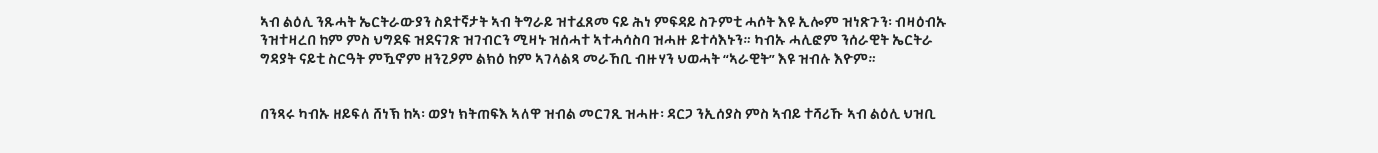ኣብ ልዕሊ ንጹሓት ኤርትራውያን ስደተኛታት ኣብ ትግራይ ዝተፈጸመ ናይ ሕነ ምፍዳይ ስጉምቲ ሓሶት እዩ ኢሎም ዝነጽጉን፡ ብዛዕብኡ ንዝተዛረበ ከም ምስ ህግደፍ ዝደናገጽ ዝገብርን ሚዛኑ ዝሰሓተ ኣተሓሳስባ ዝሓዙ ይተሳእኑን። ካብኡ ሓሊፎም ንሰራዊት ኤርትራ ግዳያት ናይቲ ስርዓት ምዃኖም ዘንጊዖም ልክዕ ከም ኣገላልጻ መራኸቢ ብዙሃን ህወሓት “ኣራዊት” እዩ ዝብሉ እዮም።


በንጻሩ ካብኡ ዘይፍለ ሸነኽ ከኣ፡ ወያነ ክትጠፍእ ኣለዋ ዝብል መርገጺ ዝሓዙ፡ ዳርጋ ንኢሰያስ ምስ ኣብይ ተሻሪኹ ኣብ ልዕሊ ህዝቢ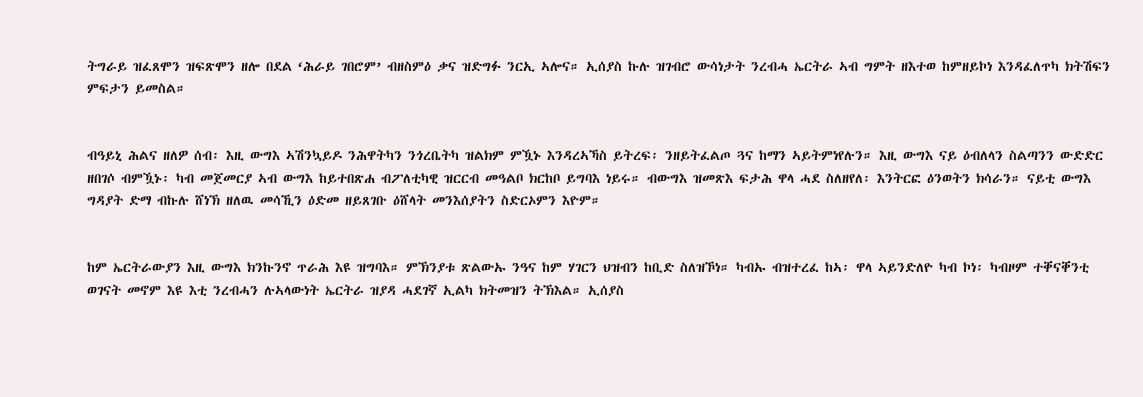ትግራይ ዝፈጸሞን ዝፍጽሞን ዘሎ በደል ‘ሕራይ ገበሮም’ ብዘስምዕ ቃና ዝድግፉ ንርኢ ኣሎና። ኢሰያስ ኩሉ ዝገብሮ ውሳነታት ንረብሓ ኤርትራ ኣብ ግምት ዘእተወ ከምዘይኮነ እንዳፈለጥካ ክትሽፍን ምፍታን ይመስል።


ብዓይኒ ሕልና ዘለዎ ሰብ፡ እዚ ውግእ ኣሽንኳይዶ ንሕዋትካን ንጎረቤትካ ዝልክም ምዃኑ እንዳረኣኻስ ይትረፍ፡ ንዘይትፈልጦ ጓና ከማን ኣይትምነየሉን። እዚ ውግእ ናይ ዕብለላን ስልጣንን ውድድር ዘበገሶ ብምዃኑ፡ ካብ መጀመርያ ኣብ ውግእ ከይተበጽሐ ብፖለቲካዊ ዝርርብ መዓልቦ ክርከቦ ይግባእ ነይሩ። ብውግእ ዝመጽእ ፍታሕ ዋላ ሓደ ስለዘየለ፡ እንትርፎ ዕንወትን ክሳራን። ናይቲ ውግእ ግዳያት ድማ ብኩሉ ሸነኽ ዘለዉ መሳኺን ዕድመ ዘይጸገቡ ዕሸላት መንእሰያትን ስድርኦምን እዮም።


ከም ኤርትራውያን እዚ ውግእ ክንኩንኖ ጥራሕ እዩ ዝግባእ። ምኽንያቱ ጽልውኡ ንዓና ከም ሃገርን ህዝብን ከቢድ ስለዝኾነ። ካብኡ ብዝተረፈ ከኣ፡ ዋላ ኣይንድለዮ ካብ ኮነ፡ ካብዞም ተቐናቐንቲ ወገናት መኖም እዩ እቲ ንረብሓን ሉኣላውነት ኤርትራ ዝያዳ ሓደገኛ ኢልካ ክትመዝን ትኽእል። ኢሰያስ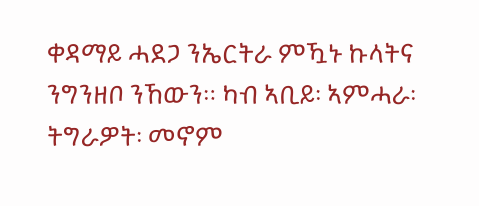ቀዳማይ ሓደጋ ንኤርትራ ምዃኑ ኩላትና ንግንዘቦ ንኸውን። ካብ ኣቢይ፡ ኣምሓራ፡ ትግራዎት፡ መኖም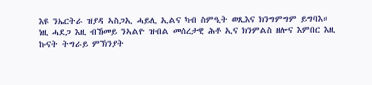እዩ ንኤርትራ ዝያዳ ኣስጋኢ ሓይሊ ኢልና ካብ ስምዒት ወጺእና ክንግምግም ይግባእ። ነዚ ሓደጋ እዚ ብኸመይ ንኣልዮ ዝብል መሰረታዊ ሕቶ ኢና ክንምልስ ዘሎና እምበር እዚ ኩናት ትግራይ ምኽንያት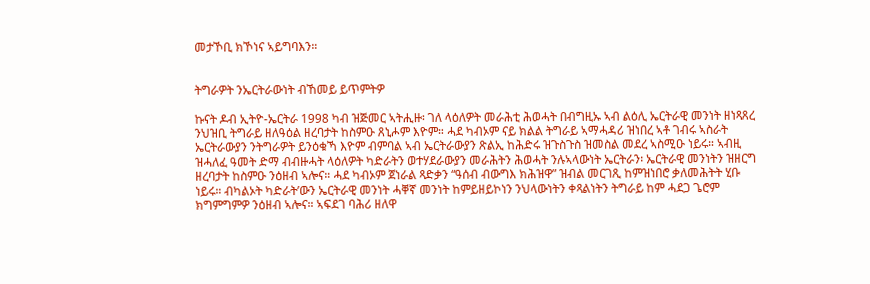መታኾቢ ክኾነና ኣይግባእን።


ትግራዎት ንኤርትራውነት ብኸመይ ይጥምትዎ

ኩናት ዶብ ኢትዮ-ኤርትራ 1998 ካብ ዝጅመር ኣትሒዙ፡ ገለ ላዕለዎት መራሕቲ ሕወሓት በብግዚኡ ኣብ ልዕሊ ኤርትራዊ መንነት ዘነጻጸረ ንህዝቢ ትግራይ ዘለዓዕል ዘረባታት ከስምዑ ጸኒሖም እዮም። ሓደ ካብኦም ናይ ክልል ትግራይ ኣማሓዳሪ ዝነበረ ኣቶ ገብሩ ኣስራት ኤርትራውያን ንትግራዎት ይንዕቁኻ እዮም ብምባል ኣብ ኤርትራውያን ጽልኢ ከሕድሩ ዝጉስጉስ ዝመስል መደረ ኣስሚዑ ነይሩ። ኣብዚ ዝሓለፈ ዓመት ድማ ብብዙሓት ላዕለዎት ካድራትን ወተሃደራውያን መራሕትን ሕወሓት ንሉኣላውነት ኤርትራን፡ ኤርትራዊ መንነትን ዝዘርግ ዘረባታት ከስምዑ ንዕዘብ ኣሎና። ሓደ ካብኦም ጀነራል ጻድቃን “ዓሰብ ብውግእ ክሕዝዋ” ዝብል መርገጺ ከምዝነበሮ ቃለመሕትት ሂቡ ነይሩ። ብካልኦት ካድራት’ውን ኤርትራዊ መንነት ሓቐኛ መንነት ከምይዘይኮነን ንህላውነትን ቀጻልነትን ትግራይ ከም ሓደጋ ጌሮም ክግምግምዎ ንዕዘብ ኣሎና። ኣፍደገ ባሕሪ ዘለዋ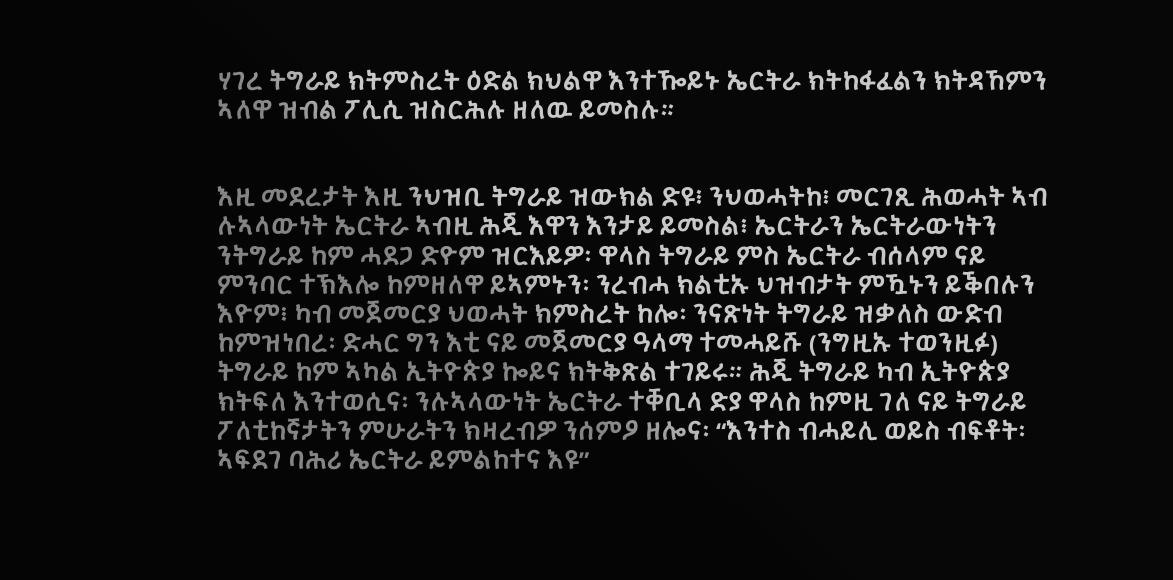ሃገረ ትግራይ ክትምስረት ዕድል ክህልዋ እንተዀይኑ ኤርትራ ክትከፋፈልን ክትዳኸምን ኣለዋ ዝብል ፖሊሲ ዝስርሕሉ ዘለዉ ይመስሉ።


እዚ መደረታት እዚ ንህዝቢ ትግራይ ዝውክል ድዩ፧ ንህወሓትከ፧ መርገጺ ሕወሓት ኣብ ሉኣላውነት ኤርትራ ኣብዚ ሕጂ እዋን እንታይ ይመስል፧ ኤርትራን ኤርትራውነትን ንትግራይ ከም ሓደጋ ድዮም ዝርእይዎ፡ ዋላስ ትግራይ ምስ ኤርትራ ብሰላም ናይ ምንባር ተኽእሎ ከምዘለዋ ይኣምኑን፡ ንረብሓ ክልቲኡ ህዝብታት ምዃኑን ይቕበሉን እዮም፧ ካብ መጀመርያ ህወሓት ክምስረት ከሎ፡ ንናጽነት ትግራይ ዝቃለስ ውድብ ከምዝነበረ፡ ድሓር ግን እቲ ናይ መጀመርያ ዓላማ ተመሓይሹ (ንግዚኡ ተወንዚፉ) ትግራይ ከም ኣካል ኢትዮጵያ ኰይና ክትቅጽል ተገይሩ። ሕጂ ትግራይ ካብ ኢትዮጵያ ክትፍለ እንተወሲና፡ ንሉኣላውነት ኤርትራ ተቐቢላ ድያ ዋላስ ከምዚ ገለ ናይ ትግራይ ፖለቲከኛታትን ምሁራትን ክዛረብዎ ንሰምዖ ዘሎና፡ “እንተስ ብሓይሊ ወይስ ብፍቶት፡ ኣፍደገ ባሕሪ ኤርትራ ይምልከተና እዩ”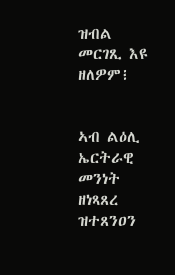ዝብል መርገጺ እዩ ዘለዎም፧


ኣብ ልዕሊ ኤርትራዊ መንነት ዘነጻጸረ ዝተጸንዐን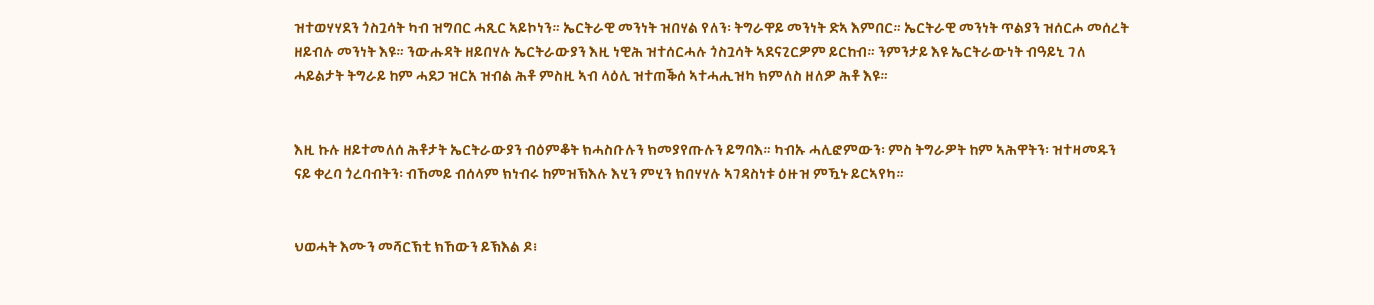ዝተወሃሃደን ጎስጓሳት ካብ ዝግበር ሓጺር ኣይኮነን። ኤርትራዊ መንነት ዝበሃል የለን፡ ትግራዋይ መንነት ድኣ እምበር። ኤርትራዊ መንነት ጥልያን ዝሰርሖ መሰረት ዘይብሉ መንነት እዩ። ንውሑዳት ዘይበሃሉ ኤርትራውያን እዚ ነዊሕ ዝተሰርሓሉ ጎስጓሳት ኣደናጊርዎም ይርከብ። ንምንታይ እዩ ኤርትራውነት ብዓይኒ ገለ ሓይልታት ትግራይ ከም ሓደጋ ዝርአ ዝብል ሕቶ ምስዚ ኣብ ላዕሊ ዝተጠቕሰ ኣተሓሒዝካ ክምለስ ዘለዎ ሕቶ እዩ።


እዚ ኩሉ ዘይተመለሰ ሕቶታት ኤርትራውያን ብዕምቆት ክሓስቡሉን ክመያየጡሉን ይግባእ። ካብኡ ሓሊፎምውን፡ ምስ ትግራዎት ከም ኣሕዋትን፡ ዝተዛመዱን ናይ ቀረባ ጎረባብትን፡ ብኸመይ ብሰላም ክነብሩ ከምዝኽእሉ እሂን ምሂን ክበሃሃሉ ኣገዳስነቱ ዕዙዝ ምዃኑ ይርኣየካ።


ህወሓት እሙን መሻርኽቲ ክኸውን ይኽእል ዶ፧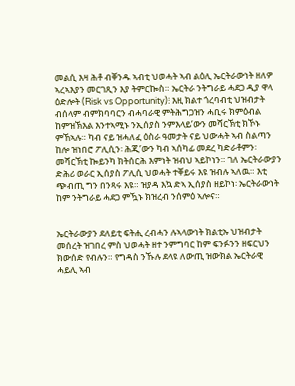መልሲ እዛ ሕቶ ብቐንዱ ኣብቲ ህወሓት ኣብ ልዕሊ ኤርትራውነት ዘለዎ ኣረኣእያን መርገጺን እያ ትምርኰስ። ኤርትራ ንትግራይ ሓደጋ ዲያ ዋላ ዕድሎት (Risk vs Opportunity)፧ እዚ ክልተ ጎረባብቲ ህዝብታት ብሰላም ብምክባባርን ብሓባራዊ ምትሕግጋዝን ሓቢሩ ክምዕብል ከምዝኽእል እንተኣሚኑ ንኢሰያስ ንምእላይ’ውን መሻርኽቲ ክኾኑ ምኸኣሉ። ካብ ናይ ዝሓለፈ ዕስራ ዓመታት ናይ ህውሓት ኣብ ስልጣን ከሎ ዝነበሮ ፖሊሲን፡ ሕጂ’ውን ካብ ኣሰካፊ መደረ ካድራቶምን፡ መሻርኽቲ ኰይንካ ክትሰርሕ እምነት ዝብህ ኣይኮነን። ገለ ኤርትራውያን ድሕሪ ወራር ኢሰያስ ፖሊሲ ህወሓት ተቐይሩ እዩ ዝብሉ ኣለዉ። እቲ ጭብጢ ግን በንጻሩ እዩ። ዝያዳ እኳ ድኣ ኢሰያስ ዘይኮነ፡ ኤርትራውነት ከም ንትግራይ ሓደጋ ምዃኑ ክዝረብ ንሰምዕ ኣሎና።


ኤርትራውያን ደለይቲ ፍትሒ ረብሓን ሉኣላውነት ክልቲኡ ህዝብታት መሰረት ዝገበረ ምስ ህወሓት ዘተ ንምግባር ከም ፍንፉንን ዘፍርህን ክውሰድ የብሉን። የግዳስ ንኹሉ ደላዩ ለውጢ ዝውክል ኤርትራዊ ሓይሊ ኣብ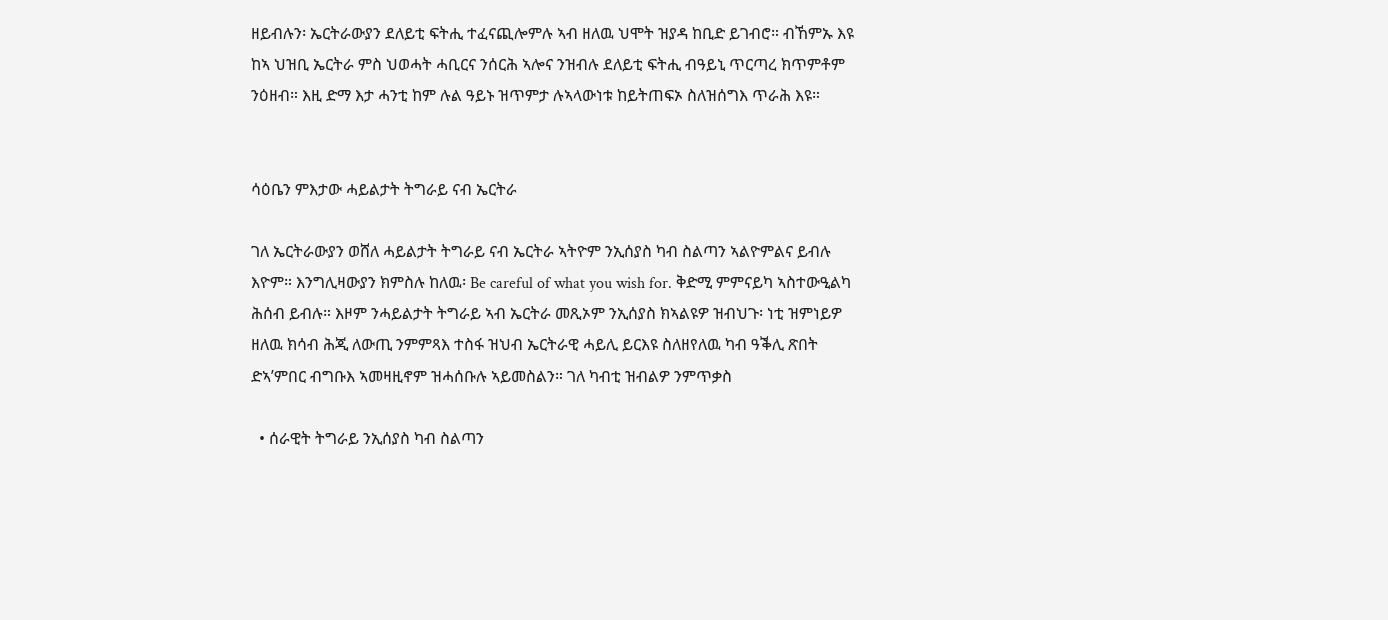ዘይብሉን፡ ኤርትራውያን ደለይቲ ፍትሒ ተፈናጪሎምሉ ኣብ ዘለዉ ህሞት ዝያዳ ከቢድ ይገብሮ። ብኸምኡ እዩ ከኣ ህዝቢ ኤርትራ ምስ ህወሓት ሓቢርና ንሰርሕ ኣሎና ንዝብሉ ደለይቲ ፍትሒ ብዓይኒ ጥርጣረ ክጥምቶም ንዕዘብ። እዚ ድማ እታ ሓንቲ ከም ሉል ዓይኑ ዝጥምታ ሉኣላውነቱ ከይትጠፍኦ ስለዝሰግእ ጥራሕ እዩ።


ሳዕቤን ምእታው ሓይልታት ትግራይ ናብ ኤርትራ

ገለ ኤርትራውያን ወሸለ ሓይልታት ትግራይ ናብ ኤርትራ ኣትዮም ንኢሰያስ ካብ ስልጣን ኣልዮምልና ይብሉ እዮም። እንግሊዛውያን ክምስሉ ከለዉ፡ Be careful of what you wish for. ቅድሚ ምምናይካ ኣስተውዒልካ ሕሰብ ይብሉ። እዞም ንሓይልታት ትግራይ ኣብ ኤርትራ መጺኦም ንኢሰያስ ክኣልዩዎ ዝብህጉ፡ ነቲ ዝምነይዎ ዘለዉ ክሳብ ሕጂ ለውጢ ንምምጻእ ተስፋ ዝህብ ኤርትራዊ ሓይሊ ይርእዩ ስለዘየለዉ ካብ ዓቕሊ ጽበት ድኣ’ምበር ብግቡእ ኣመዛዚኖም ዝሓሰቡሉ ኣይመስልን። ገለ ካብቲ ዝብልዎ ንምጥቃስ

  • ሰራዊት ትግራይ ንኢሰያስ ካብ ስልጣን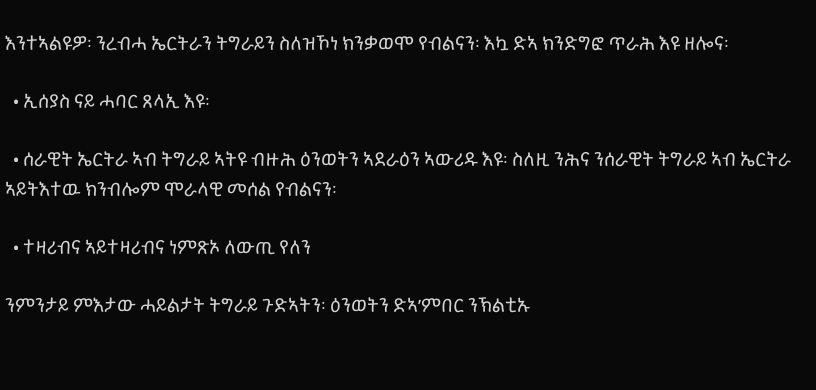እንተኣልዩዎ፡ ንረብሓ ኤርትራን ትግራይን ስለዝኾነ ክንቃወሞ የብልናን፡ እኳ ድኣ ክንድግፎ ጥራሕ እዩ ዘሎና፡

  • ኢሰያስ ናይ ሓባር ጸላኢ እዩ፡

  • ሰራዊት ኤርትራ ኣብ ትግራይ ኣትዩ ብዙሕ ዕንወትን ኣደራዕን ኣውሪዱ እዩ፡ ስለዚ ንሕና ንሰራዊት ትግራይ ኣብ ኤርትራ ኣይትእተዉ ክንብሎም ሞራላዊ መሰል የብልናን፡

  • ተዛሪብና ኣይተዛሪብና ነምጽኦ ለውጢ የለን

ንምንታይ ምእታው ሓይልታት ትግራይ ጉድኣትን፡ ዕንወትን ድኣ’ምበር ንኽልቲኡ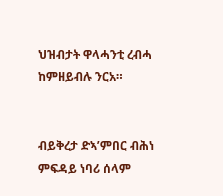ህዝብታት ዋላሓንቲ ረብሓ ከምዘይብሉ ንርአ።


ብይቅረታ ድኣ’ምበር ብሕነ ምፍዳይ ነባሪ ሰላም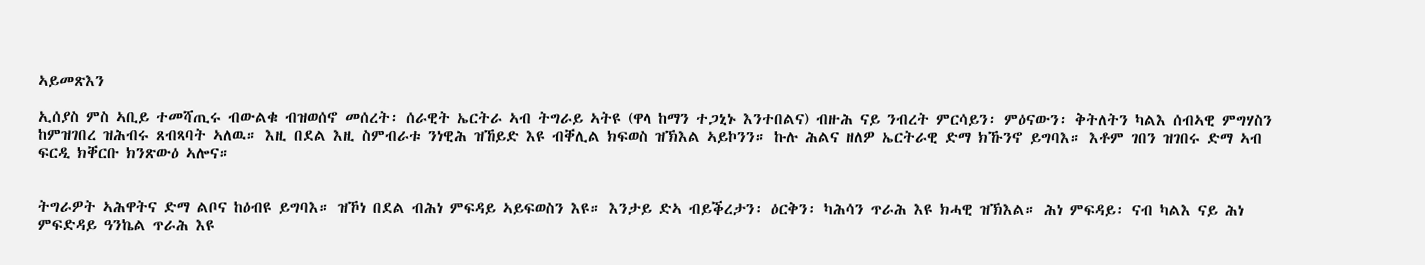ኣይመጽእን

ኢሰያስ ምስ ኣቢይ ተመሻጢሩ ብውልቁ ብዝወሰኖ መሰረት፡ ሰራዊት ኤርትራ ኣብ ትግራይ ኣትዩ (ዋላ ከማን ተጋኒኑ እንተበልና) ብዙሕ ናይ ንብረት ምርሳይን፡ ምዕናውን፡ ቅትለትን ካልእ ሰብኣዊ ምግሃስን ከምዝገበረ ዝሕብሩ ጸብጻባት ኣለዉ። እዚ በደል እዚ ስምብራቱ ንነዊሕ ዝኸይድ እዩ ብቐሊል ክፍወስ ዝኽእል ኣይኮንን። ኩሉ ሕልና ዘለዎ ኤርትራዊ ድማ ክኹንኖ ይግባእ። እቶም ገበን ዝገበሩ ድማ ኣብ ፍርዲ ክቐርቡ ክንጽውዕ ኣሎና።


ትግራዎት ኣሕዋትና ድማ ልቦና ከዕብዩ ይግባእ። ዝኾነ በደል ብሕነ ምፍዳይ ኣይፍወስን እዩ። እንታይ ድኣ ብይቕረታን፡ ዕርቅን፡ ካሕሳን ጥራሕ እዩ ክሓዊ ዝኽእል። ሕነ ምፍዳይ፡ ናብ ካልእ ናይ ሕነ ምፍድዳይ ዓንኬል ጥራሕ እዩ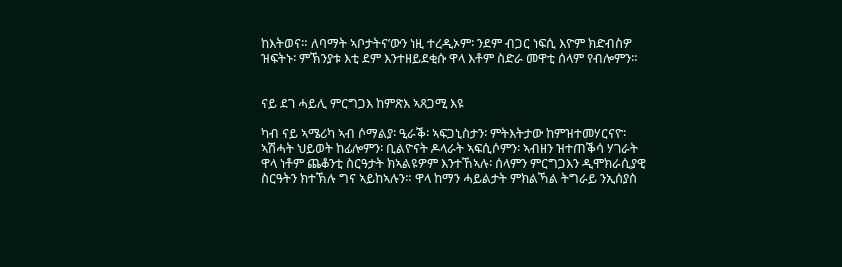ከእትወና። ለባማት ኣቦታትና’ውን ነዚ ተረዲኦም፡ ንደም ብጋር ነፍሲ እዮም ክድብስዎ ዝፍትኑ፡ ምኽንያቱ እቲ ደም እንተዘይደቂሱ ዋላ እቶም ስድራ መዋቲ ሰላም የብሎምን።


ናይ ደገ ሓይሊ ምርግጋእ ከምጽእ ኣጸጋሚ እዩ

ካብ ናይ ኣሜሪካ ኣብ ሶማልያ፡ ዒራቕ፡ ኣፍጋኒስታን፡ ምትእትታው ከምዝተመሃርናዮ፡ ኣሽሓት ህይወት ከፊሎምን፡ ቢልዮናት ዶላራት ኣፍሲሶምን፡ ኣብዘን ዝተጠቕሳ ሃገራት ዋላ ነቶም ጨቆንቲ ስርዓታት ክኣልዩዎም እንተኸኣሉ፡ ሰላምን ምርግጋእን ዲሞክራሲያዊ ስርዓትን ክተኽሉ ግና ኣይከኣሉን። ዋላ ከማን ሓይልታት ምክልኻል ትግራይ ንኢሰያስ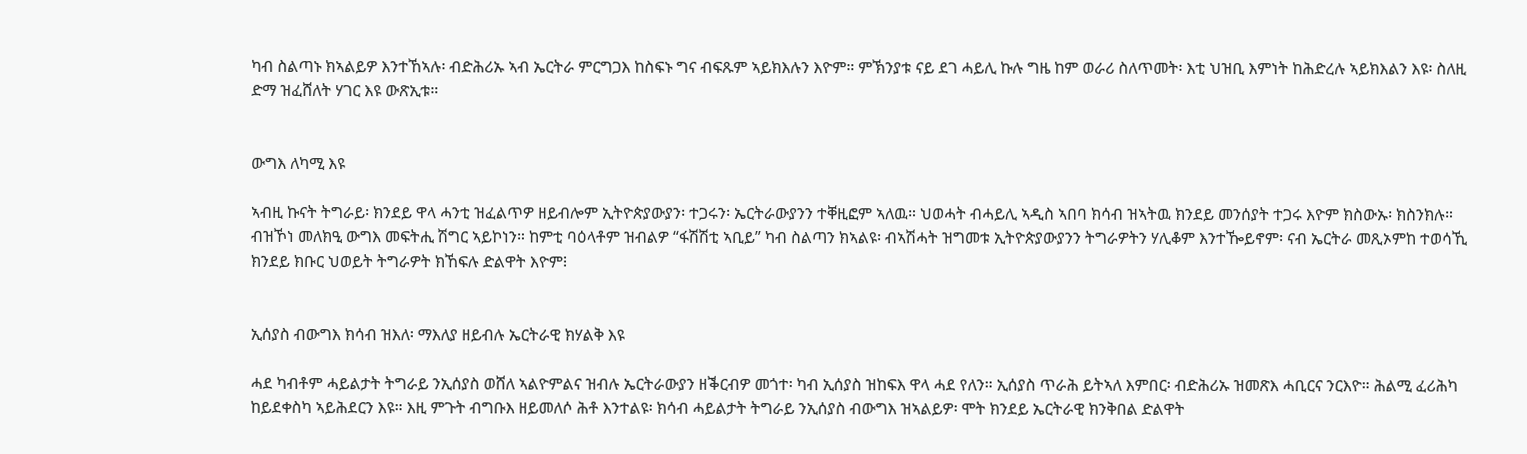ካብ ስልጣኑ ክኣልይዎ እንተኸኣሉ፡ ብድሕሪኡ ኣብ ኤርትራ ምርግጋእ ከስፍኑ ግና ብፍጹም ኣይክእሉን እዮም። ምኽንያቱ ናይ ደገ ሓይሊ ኩሉ ግዜ ከም ወራሪ ስለጥመት፡ እቲ ህዝቢ እምነት ከሕድረሉ ኣይክእልን እዩ፡ ስለዚ ድማ ዝፈሸለት ሃገር እዩ ውጽኢቱ።


ውግእ ለካሚ እዩ

ኣብዚ ኩናት ትግራይ፡ ክንደይ ዋላ ሓንቲ ዝፈልጥዎ ዘይብሎም ኢትዮጵያውያን፡ ተጋሩን፡ ኤርትራውያንን ተቐዚፎም ኣለዉ። ህወሓት ብሓይሊ ኣዲስ ኣበባ ክሳብ ዝኣትዉ ክንደይ መንሰያት ተጋሩ እዮም ክስውኡ፡ ክስንክሉ። ብዝኾነ መለክዒ ውግእ መፍትሒ ሽግር ኣይኮነን። ከምቲ ባዕላቶም ዝብልዎ “ፋሽሽቲ ኣቢይ” ካብ ስልጣን ክኣልዩ፡ ብኣሽሓት ዝግመቱ ኢትዮጵያውያንን ትግራዎትን ሃሊቆም እንተዀይኖም፡ ናብ ኤርትራ መጺኦምከ ተወሳኺ ክንደይ ክቡር ህወይት ትግራዎት ክኸፍሉ ድልዋት እዮም፧


ኢሰያስ ብውግእ ክሳብ ዝእለ፡ ማእለያ ዘይብሉ ኤርትራዊ ክሃልቅ እዩ

ሓደ ካብቶም ሓይልታት ትግራይ ንኢሰያስ ወሸለ ኣልዮምልና ዝብሉ ኤርትራውያን ዘቕርብዎ መጎተ፡ ካብ ኢሰያስ ዝከፍእ ዋላ ሓደ የለን። ኢሰያስ ጥራሕ ይትኣለ እምበር፡ ብድሕሪኡ ዝመጽእ ሓቢርና ንርእዮ። ሕልሚ ፈሪሕካ ከይደቀስካ ኣይሕደርን እዩ። እዚ ምጉት ብግቡእ ዘይመለሶ ሕቶ እንተልዩ፡ ክሳብ ሓይልታት ትግራይ ንኢሰያስ ብውግእ ዝኣልይዎ፡ ሞት ክንደይ ኤርትራዊ ክንቅበል ድልዋት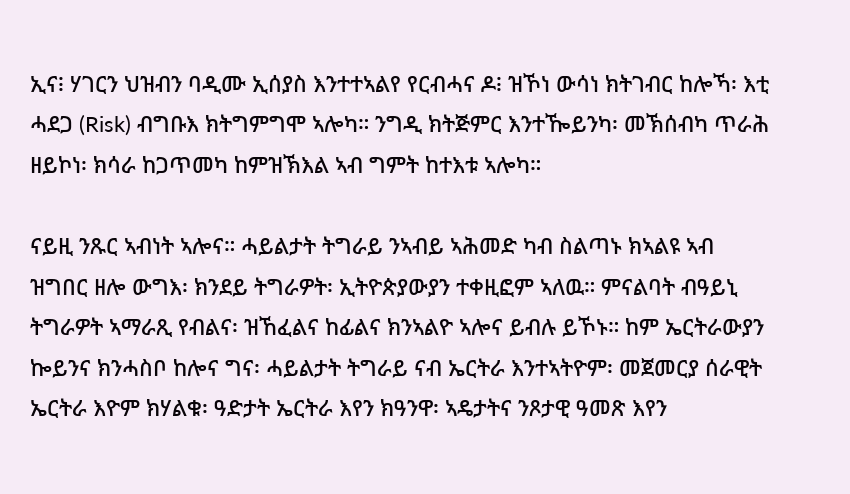ኢና፧ ሃገርን ህዝብን ባዲሙ ኢሰያስ እንተተኣልየ የርብሓና ዶ፧ ዝኾነ ውሳነ ክትገብር ከሎኻ፡ እቲ ሓደጋ (Risk) ብግቡእ ክትግምግሞ ኣሎካ። ንግዲ ክትጅምር እንተዀይንካ፡ መኽሰብካ ጥራሕ ዘይኮነ፡ ክሳራ ከጋጥመካ ከምዝኽእል ኣብ ግምት ከተእቱ ኣሎካ።

ናይዚ ንጹር ኣብነት ኣሎና። ሓይልታት ትግራይ ንኣብይ ኣሕመድ ካብ ስልጣኑ ክኣልዩ ኣብ ዝግበር ዘሎ ውግእ፡ ክንደይ ትግራዎት፡ ኢትዮጵያውያን ተቀዚፎም ኣለዉ። ምናልባት ብዓይኒ ትግራዎት ኣማራጺ የብልና፡ ዝኸፈልና ከፊልና ክንኣልዮ ኣሎና ይብሉ ይኾኑ። ከም ኤርትራውያን ኰይንና ክንሓስቦ ከሎና ግና፡ ሓይልታት ትግራይ ናብ ኤርትራ እንተኣትዮም፡ መጀመርያ ሰራዊት ኤርትራ እዮም ክሃልቁ፡ ዓድታት ኤርትራ እየን ክዓንዋ፡ ኣዴታትና ንጾታዊ ዓመጽ እየን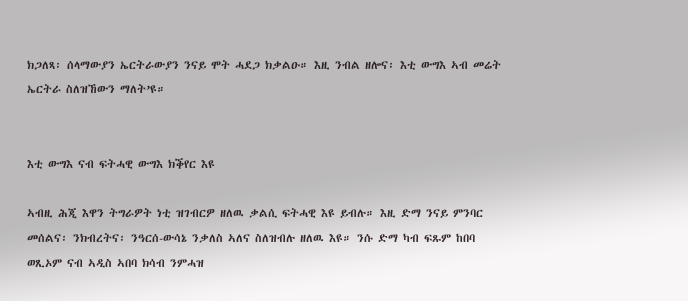ክጋለጻ፡ ሰላማውያን ኤርትራውያን ንናይ ሞት ሓደጋ ክቃልዑ። እዚ ንብል ዘሎና፡ እቲ ውግእ ኣብ መሬት ኤርትራ ስለዝኸውን ማለት’ዩ።


እቲ ውግእ ናብ ፍትሓዊ ውግእ ክቕየር እዩ

ኣብዚ ሕጂ እዋን ትግራዎት ነቲ ዝገብርዎ ዘለዉ ቃልሲ ፍትሓዊ እዩ ይብሉ። እዚ ድማ ንናይ ምንባር መሰልና፡ ንክብረትና፡ ንዓርሰ-ውሳኔ ንቃለስ ኣለና ስለዝብሉ ዘለዉ እዩ። ንሱ ድማ ካብ ፍጹም ከበባ ወጺኦም ናብ ኣዲስ ኣበባ ክሳብ ንምሓዝ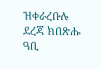ዝቀራረቡሉ ደረጃ ክበጽሑ ዓቢ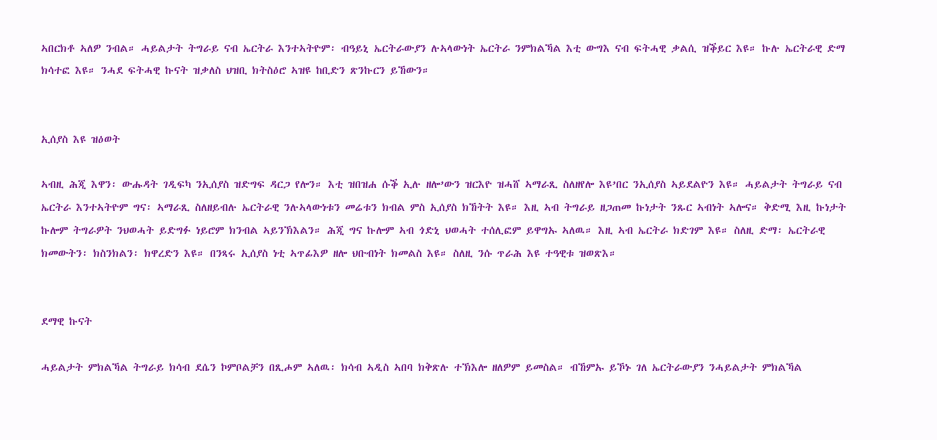ኣበርክቶ ኣለዎ ንብል። ሓይልታት ትግራይ ናብ ኤርትራ እንተኣትዮም፡ ብዓይኒ ኤርትራውያን ሉኣላውነት ኤርትራ ንምክልኻል እቲ ውግእ ናብ ፍትሓዊ ቃልሲ ዝቕይር እዩ። ኩሉ ኤርትራዊ ድማ ክሳተፎ እዩ። ንሓደ ፍትሓዊ ኩናት ዝቃለስ ህዝቢ ክትስዕሮ ኣዝዩ ከቢድን ጽንኩርን ይኸውን።


ኢሰያስ እዩ ዝዕወት

ኣብዚ ሕጂ እዋን፡ ውሑዳት ገዲፍካ ንኢሰያስ ዝድግፍ ዳርጋ የሎን። እቲ ዝበዝሐ ሱቕ ኢሉ ዘሎ’ውን ዝርእዮ ዝሓሸ ኣማራጺ ስለዘየሎ እዩ’በር ንኢሰያስ ኣይደልዮን እዩ። ሓይልታት ትግራይ ናብ ኤርትራ እንተኣትዮም ግና፡ ኣማራጺ ስለዘይብሉ ኤርትራዊ ንሉኣላውነቱን መሬቱን ክብል ምስ ኢሰያስ ክኸትት እዩ። እዚ ኣብ ትግራይ ዘጋጠመ ኩነታት ንጹር ኣብነት ኣሎና። ቅድሚ እዚ ኩነታት ኩሎም ትግራዎት ንህወሓት ይድግፉ ነይሮም ክንብል ኣይንኽእልን። ሕጂ ግና ኩሎም ኣብ ጎድኒ ህወሓት ተሰሊፎም ይዋግኡ ኣለዉ። እዚ ኣብ ኤርትራ ክድገም እዩ። ስለዚ ድማ፡ ኤርትራዊ ክመውትን፡ ክስንክልን፡ ክዋረድን እዩ። በንጻሩ ኢሰያስ ነቲ ኣጥፊእዎ ዘሎ ህቡብነት ክመልስ እዩ። ስለዚ ንሱ ጥራሕ እዩ ተዓዊቱ ዝወጽእ።


ደማዊ ኩናት

ሓይልታት ምክልኻል ትግራይ ክሳብ ደሴን ኮምቦልቻን በጺሖም ኣለዉ፡ ክሳብ ኣዲስ ኣበባ ክቅጽሉ ተኽእሎ ዘለዎም ይመስል። ብኸምኡ ይኾኑ ገለ ኤርትራውያን ንሓይልታት ምክልኻል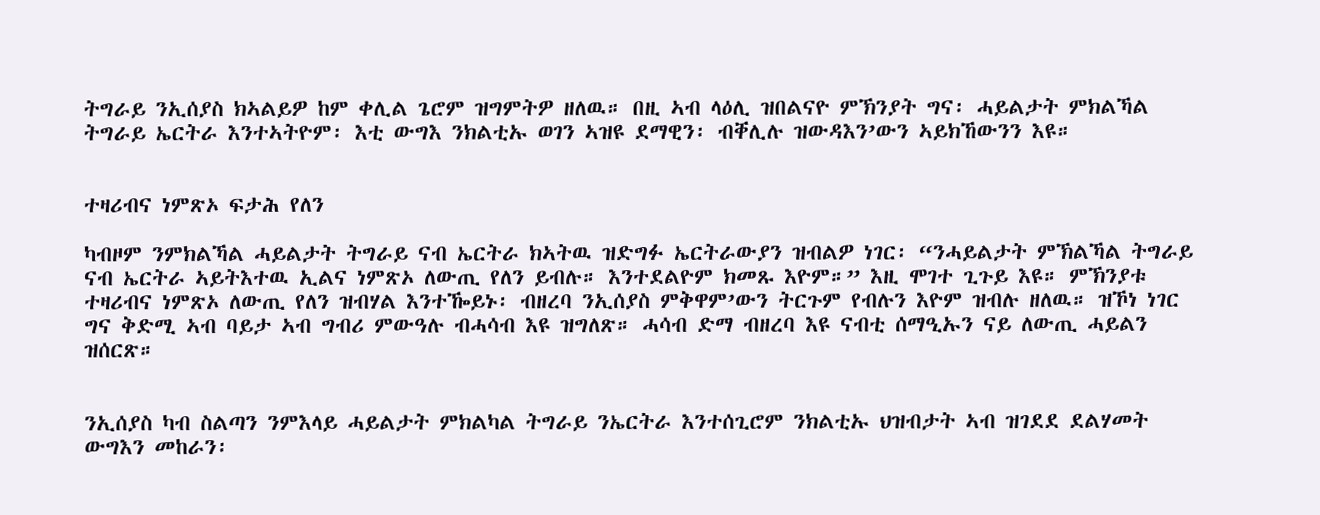ትግራይ ንኢሰያስ ክኣልይዎ ከም ቀሊል ጌሮም ዝግምትዎ ዘለዉ። በዚ ኣብ ላዕሊ ዝበልናዮ ምኽንያት ግና፡ ሓይልታት ምክልኻል ትግራይ ኤርትራ እንተኣትዮም፡ እቲ ውግእ ንክልቲኡ ወገን ኣዝዩ ደማዊን፡ ብቐሊሉ ዝውዳእን’ውን ኣይክኸውንን እዩ።


ተዛሪብና ነምጽኦ ፍታሕ የለን

ካብዞም ንምክልኻል ሓይልታት ትግራይ ናብ ኤርትራ ክኣትዉ ዝድግፉ ኤርትራውያን ዝብልዎ ነገር፡ “ንሓይልታት ምኽልኻል ትግራይ ናብ ኤርትራ ኣይትእተዉ ኢልና ነምጽኦ ለውጢ የለን ይብሉ። እንተደልዮም ክመጹ እዮም።” እዚ ሞገተ ጊጉይ እዩ። ምኽንያቱ ተዛሪብና ነምጽኦ ለውጢ የለን ዝብሃል እንተዀይኑ፡ ብዘረባ ንኢሰያስ ምቅዋም’ውን ትርጉም የብሉን እዮም ዝብሉ ዘለዉ። ዝኾነ ነገር ግና ቅድሚ ኣብ ባይታ ኣብ ግብሪ ምውዓሉ ብሓሳብ እዩ ዝግለጽ። ሓሳብ ድማ ብዘረባ እዩ ናብቲ ሰማዒኡን ናይ ለውጢ ሓይልን ዝሰርጽ።


ንኢሰያስ ካብ ስልጣን ንምእላይ ሓይልታት ምክልካል ትግራይ ንኤርትራ እንተሰጊሮም ንክልቲኡ ህዝብታት ኣብ ዝገደደ ደልሃመት ውግእን መከራን፡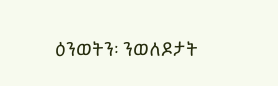ዕንወትን፡ ንወለዶታት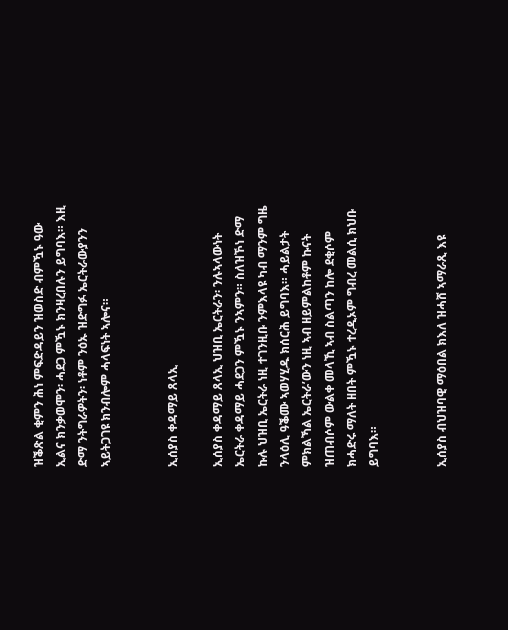ዝቕጽል ቂምን ሕነ ምፍድዳይን ዝወስድ ብምዃኑ ዓው ኢልና ክንቃወሞን፡ ሓደጋ ምዃኑ ክንዛረበሉን ይግባእ። እዚ ድማ ንትግራዎትን፡ ነቶም ንዕኡ ዝድግፉ ኤርትራውያንን ኣይትጋገዩ ክንብሎም ሓላፍነት ኣሎና።


ኢሰያስ ቀዳማይ ጸላኢ

ኢሰያስ ቀዳማይ ጸላኢ ህዝቢ ኤርትራን፡ ንሉኣላውነት ኤርትራ ቀዳማይ ሓደጋን ምዃኑ ንኣምን። ስለዝኾነ ድማ ኩሉ ህዝቢ ኤርትራ ነዚ ተገንዚቡ ንምእላዩ ካብ ማንም ግዜ ንላዕሊ ዓቕሙ ኣወሃሂዱ ክሰርሕ ይግባእ። ሓይልታት ምክልኻል ኤርትራ’ውን ነዚ ኣብ ዘይምልከቶም ኩናት ዝጠብሶም ውልቀ መላኺ ኣብ ስልጣን ከሎ ደቂሶም ክሓድሩ ማለት ዘበት ምዃኑ ተረዲኦም ግብረ መልሲ ክህቡ ይግባእ።


ኢሰያስ ብህዝባዊ ማዕበል ክእለ ዝሓሸ ኣማራጺ እዩ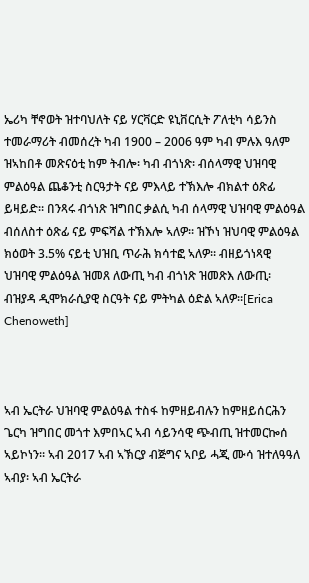ኤሪካ ቸኖወት ዝተባህለት ናይ ሃርቫርድ ዩኒቨርሲት ፖለቲካ ሳይንስ ተመራማሪት ብመሰረት ካብ 1900 – 2006 ዓም ካብ ምሉእ ዓለም ዝኣከበቶ መጽናዕቲ ከም ትብሎ፡ ካብ ብጎነጽ፡ ብሰላማዊ ህዝባዊ ምልዕዓል ጨቆንቲ ስርዓታት ናይ ምእላይ ተኽእሎ ብክልተ ዕጽፊ ይዛይድ። በንጻሩ ብጎነጽ ዝግበር ቃልሲ ካብ ሰላማዊ ህዝባዊ ምልዕዓል ብሰለስተ ዕጽፊ ናይ ምፍሻል ተኽእሎ ኣለዎ። ዝኾነ ዝህባዊ ምልዕዓል ክዕወት 3.5% ናይቲ ህዝቢ ጥራሕ ክሳተፎ ኣለዎ። ብዘይጎነጻዊ ህዝባዊ ምልዕዓል ዝመጸ ለውጢ ካብ ብጎነጽ ዝመጽእ ለውጢ፡ ብዝያዳ ዲሞክራሲያዊ ስርዓት ናይ ምትካል ዕድል ኣለዎ።[Erica Chenoweth]



ኣብ ኤርትራ ህዝባዊ ምልዕዓል ተስፋ ከምዘይብሉን ከምዘይሰርሕን ጌርካ ዝግበር መጎተ እምበኣር ኣብ ሳይንሳዊ ጭብጢ ዝተመርኰሰ ኣይኮነን። ኣብ 2017 ኣብ ኣኽርያ ብጅግና ኣቦይ ሓጂ ሙሳ ዝተለዓዓለ ኣብያ፡ ኣብ ኤርትራ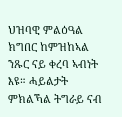ህዝባዊ ምልዕዓል ክግበር ከምዝከኣል ንጹር ናይ ቀረባ ኣብነት እዩ። ሓይልታት ምክልኻል ትግራይ ናብ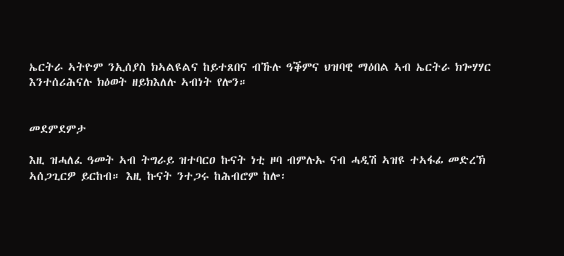ኤርትራ ኣትዮም ንኢሰያስ ክኣልዩልና ከይተጸበና ብኹሉ ዓቕምና ህዝባዊ ማዕበል ኣብ ኤርትራ ክጐሃሃር እንተሰሪሕናሉ ክዕወት ዘይክእለሉ ኣብነት የሎን።


መደምደምታ

እዚ ዝሓለፈ ዓመት ኣብ ትግራይ ዝተባርዐ ኩናት ነቲ ዞባ ብምሉኡ ናብ ሓዲሽ ኣዝዩ ተኣፋፊ መድረኽ ኣሰጋጊርዎ ይርከብ። እዚ ኩናት ንተጋሩ ከሕብሮም ከሎ፡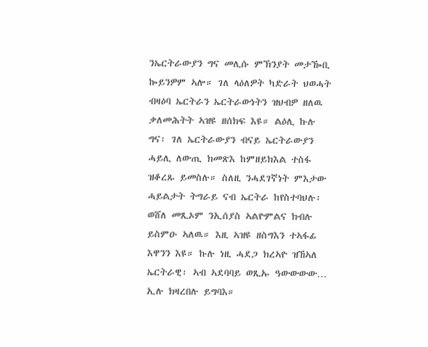ንኤርትራውያን ግና መሊሱ ምኽንያት መታዀቢ ኰይንዎም ኣሎ። ገለ ላዕለዎት ካድራት ህወሓት ብዛዕባ ኤርትራን ኤርትራውነትን ዝህብዎ ዘለዉ ቃለመሕትት ኣዝዩ ዘሰክፍ እዩ። ልዕሊ ኩሉ ግና፡ ገለ ኤርትራውያን ብናይ ኤርትራውያን ሓይሊ ለውጢ ክመጽእ ከምዘይክእል ተስፋ ዝቆረጹ ይመስሉ። ስለዚ ንሓደገኛነት ምእታው ሓይልታት ትግራይ ናብ ኤርትራ ከየስተባህሉ፡ ወሸለ መጺኦም ንኢሰያስ ኣልዮምልና ክብሉ ይስምዑ ኣለዉ። እዚ ኣዝዩ ዘስግእን ተኣፋፊ እዋንን እዩ። ኩሉ ነዚ ሓደጋ ክረኣዮ ዝኸኣለ ኤርትራዊ፡ ኣብ ኣደባባይ ወጺኡ ዓውውውው… ኢሉ ክዛረበሉ ይግባእ።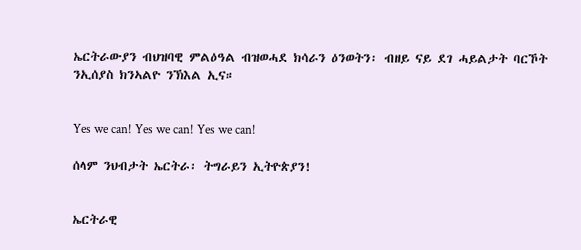ኤርትራውያን ብህዝባዊ ምልዕዓል ብዝወሓደ ክሳራን ዕንወትን፡ ብዘይ ናይ ደገ ሓይልታት ባርኾት ንኢሰያስ ክንኣልዮ ንኽእል ኢና።


Yes we can! Yes we can! Yes we can!

ሰላም ንህብታት ኤርትራ፡ ትግራይን ኢትዮጵያን!


ኤርትራዊ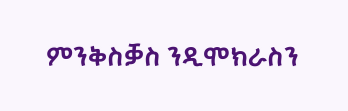ምንቅስቓስ ንዲሞክራስን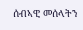ሰብኣዊ መሰላትን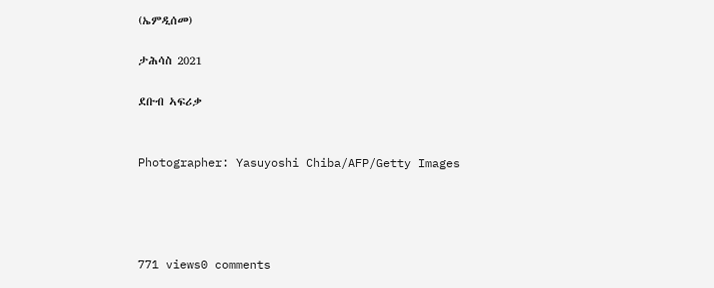(ኤምዲሰመ)

ታሕሳስ 2021

ደቡብ ኣፍሪቃ


Photographer: Yasuyoshi Chiba/AFP/Getty Images




771 views0 comments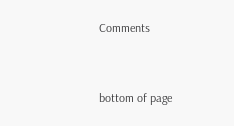Comments


bottom of page